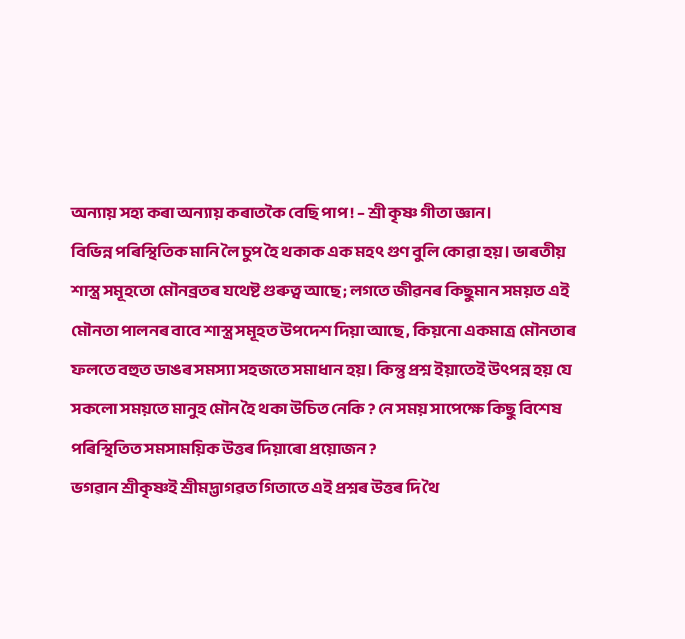অন্যায় সহ্য কৰা অন্যায় কৰাতকৈ বেছি পাপ ! – শ্ৰী কৃষ্ণ গীতা জ্ঞান।
বিভিন্ন পৰিস্থিতিক মানি লৈ চুপ হৈ থকাক এক মহৎ গুণ বুলি কোৱা হয়। ভাৰতীয় শাস্ত্ৰ সমূহতো মৌনব্ৰতৰ যথেষ্ট গুৰুত্ব আছে ; লগতে জীৱনৰ কিছুমান সময়ত এই মৌনতা পালনৰ বাবে শাস্ত্ৰ সমূহত উপদেশ দিয়া আছে , কিয়নো একমাত্ৰ মৌনতাৰ ফলতে বহুত ডাঙৰ সমস্যা সহজতে সমাধান হয়। কিন্তু প্ৰশ্ন ইয়াতেই উৎপন্ন হয় যে সকলো সময়তে মানুহ মৌন হৈ থকা উচিত নেকি ? নে সময় সাপেক্ষে কিছু বিশেষ পৰিস্থিতিত সমসাময়িক উত্তৰ দিয়াৰো প্ৰয়োজন ?
ভগৱান শ্ৰীকৃষ্ণই শ্ৰীমদ্ভাগৱত গিতাতে এই প্ৰশ্নৰ উত্তৰ দি থৈ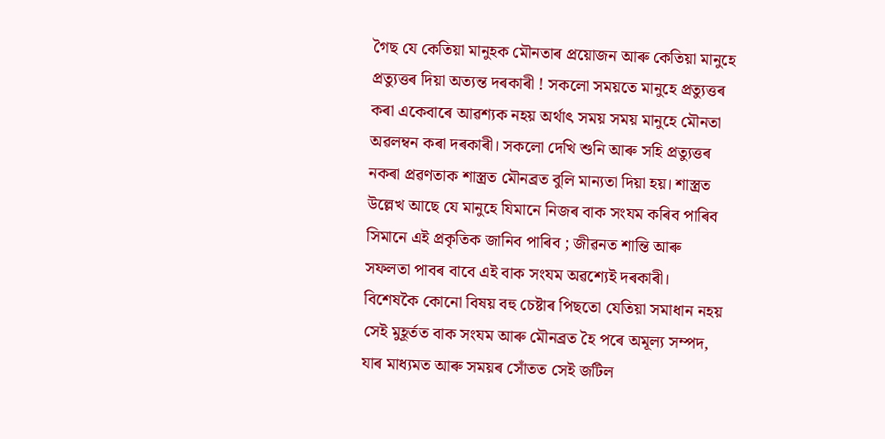গৈছ যে কেতিয়া মানুহক মৌনতাৰ প্ৰয়োজন আৰু কেতিয়া মানুহে প্ৰত্যুত্তৰ দিয়া অত্যন্ত দৰকাৰী ! সকলো সময়তে মানুহে প্ৰত্যুত্তৰ কৰা একেবাৰে আৱশ্যক নহয় অৰ্থাৎ সময় সময় মানুহে মৌনতা অৱলম্বন কৰা দৰকাৰী। সকলো দেখি শুনি আৰু সহি প্ৰত্যুত্তৰ নকৰা প্ৰৱণতাক শাস্ত্ৰত মৌনব্ৰত বুলি মান্যতা দিয়া হয়। শাস্ত্ৰত উল্লেখ আছে যে মানুহে যিমানে নিজৰ বাক সংযম কৰিব পাৰিব সিমানে এই প্ৰকৃতিক জানিব পাৰিব ; জীৱনত শান্তি আৰু সফলতা পাবৰ বাবে এই বাক সংযম অৱশ্যেই দৰকাৰী। বিশেষকৈ কোনো বিষয় বহু চেষ্টাৰ পিছতো যেতিয়া সমাধান নহয় সেই মুহূৰ্তত বাক সংযম আৰু মৌনব্ৰত হৈ পৰে অমূল্য সম্পদ, যাৰ মাধ্যমত আৰু সময়ৰ সোঁতত সেই জটিল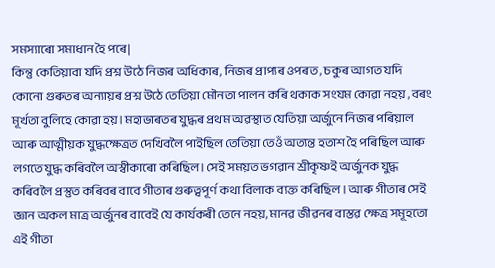সমস্যাৰো সমাধান হৈ পৰে|
কিন্তু কেতিয়াবা যদি প্ৰশ্ন উঠে নিজৰ অধিকাৰ, নিজৰ প্ৰাপ্যৰ ওপৰত , চকুৰ আগত যদি কোনো গুৰুতৰ অন্যায়ৰ প্ৰশ্ন উঠে তেতিয়া মৌনতা পালন কৰি থকাক সংযম কোৱা নহয় , বৰং মূৰ্খতা বুলিহে কোৱা হয়। মহাভাৰতৰ যুদ্ধৰ প্ৰথম অৱস্থাত যেতিয়া অৰ্জুনে নিজৰ পৰিয়াল আৰু আত্মীয়ক যুদ্ধক্ষেত্ৰত দেখিবলৈ পাইছিল তেতিয়া তেওঁ অত্যন্ত হতাশ হৈ পৰিছিল আৰু লগতে যুদ্ধ কৰিবলৈ অস্বীকাৰো কৰিছিল। সেই সময়ত ভগৱান শ্ৰীকৃষ্ণই অৰ্জুনক যুদ্ধ কৰিবলৈ প্ৰস্তুত কৰিবৰ বাবে গীতাৰ গুৰুত্বপূৰ্ণ কথা বিলাক ব্যক্ত কৰিছিল । আৰু গীতাৰ সেই জ্ঞান অকল মাত্ৰ অৰ্জুনৰ বাবেই যে কাৰ্যকৰী তেনে নহয়, মানৱ জীৱনৰ বাস্তৱ ক্ষেত্ৰ সমূহতো এই গীতা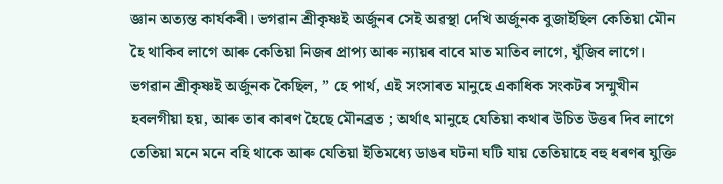জ্ঞান অত্যন্ত কাৰ্যকৰী। ভগৱান শ্ৰীকৃষ্ণই অৰ্জুনৰ সেই অৱস্থা দেখি অৰ্জুনক বুজাইছিল কেতিয়া মৌন হৈ থাকিব লাগে আৰু কেতিয়া নিজৰ প্ৰাপ্য আৰু ন্যায়ৰ বাবে মাত মাতিব লাগে, যুঁজিব লাগে। ভগৱান শ্ৰীকৃষ্ণই অৰ্জুনক কৈছিল, ” হে পাৰ্থ, এই সংসাৰত মানুহে একাধিক সংকটৰ সন্মুখীন হবলগীয়া হয়, আৰু তাৰ কাৰণ হৈছে মৌনব্ৰত ; অৰ্থাৎ মানুহে যেতিয়া কথাৰ উচিত উত্তৰ দিব লাগে তেতিয়া মনে মনে বহি থাকে আৰু যেতিয়া ইতিমধ্যে ডাঙৰ ঘটনা ঘটি যায় তেতিয়াহে বহু ধৰণৰ যুক্তি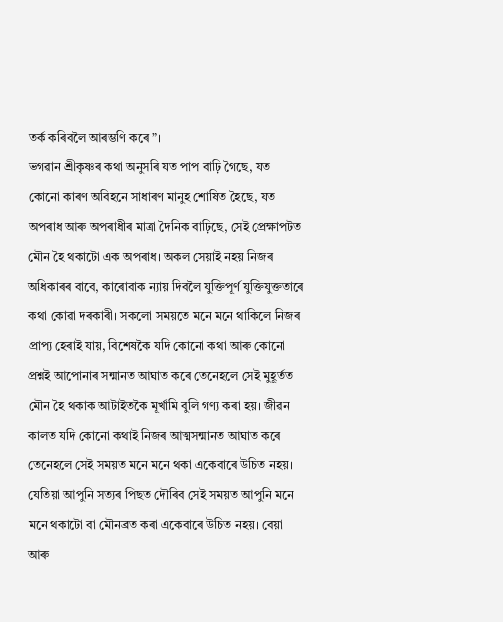তৰ্ক কৰিবলৈ আৰম্ভণি কৰে”।
ভগৱান শ্ৰীকৃষ্ণৰ কথা অনুসৰি যত পাপ বাঢ়ি গৈছে, যত কোনো কাৰণ অবিহনে সাধাৰণ মানুহ শোষিত হৈছে, যত অপৰাধ আৰু অপৰাধীৰ মাত্ৰা দৈনিক বাঢ়িছে, সেই প্ৰেক্ষাপটত মৌন হৈ থকাটো এক অপৰাধ। অকল সেয়াই নহয় নিজৰ অধিকাৰৰ বাবে, কাৰোবাক ন্যায় দিবলৈ যুক্তিপূৰ্ণ যুক্তিযুক্ততাৰে কথা কোৱা দৰকাৰী। সকলো সময়তে মনে মনে থাকিলে নিজৰ প্ৰাপ্য হেৰাই যায়, বিশেষকৈ যদি কোনো কথা আৰু কোনো প্রশ্নই আপোনাৰ সন্মানত আঘাত কৰে তেনেহলে সেই মুহূৰ্তত মৌন হৈ থকাক আটাইতকৈ মূৰ্খামি বুলি গণ্য কৰা হয়। জীৱন কালত যদি কোনো কথাই নিজৰ আত্মসন্মানত আঘাত কৰে তেনেহলে সেই সময়ত মনে মনে থকা একেবাৰে উচিত নহয়। যেতিয়া আপুনি সত্যৰ পিছত দৌৰিব সেই সময়ত আপুনি মনে মনে থকাটো বা মৌনব্ৰত কৰা একেবাৰে উচিত নহয়। বেয়া আৰু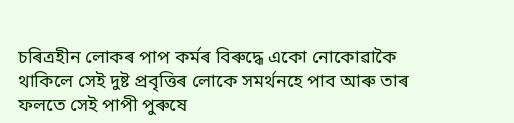চৰিত্ৰহীন লোকৰ পাপ কৰ্মৰ বিৰুদ্ধে একো নোকোৱাকৈ থাকিলে সেই দুষ্ট প্ৰবৃত্তিৰ লোকে সমৰ্থনহে পাব আৰু তাৰ ফলতে সেই পাপী পুৰুষে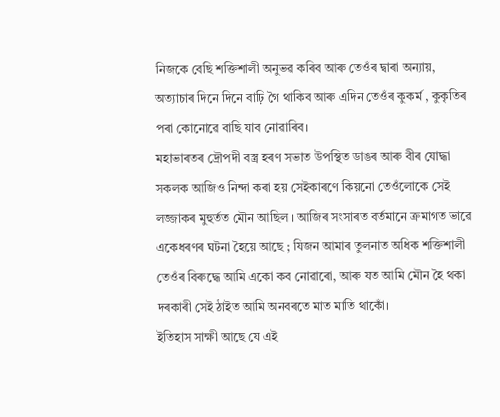নিজকে বেছি শক্তিশালী অনুভৱ কৰিব আৰু তেওঁৰ দ্বাৰা অন্যায়, অত্যাচাৰ দিনে দিনে বাঢ়ি গৈ থাকিব আৰু এদিন তেওঁৰ কুকৰ্ম , কুকৃতিৰ পৰা কোনোৱে বাছি যাব নোৱাৰিব।
মহাভাৰতৰ দ্ৰৌপদী বস্ত্ৰ হৰণ সভাত উপস্থিত ডাঙৰ আৰু বীৰ যোদ্ধা সকলক আজিও নিন্দা কৰা হয় সেইকাৰণে কিয়নো তেওঁলোকে সেই লজ্জাকৰ মুহুৰ্তত মৌন আছিল । আজিৰ সংসাৰত বৰ্তমানে ক্ৰমাগত ভাৱে একেধৰণৰ ঘটনা হৈয়ে আছে ; যিজন আমাৰ তুলনাত অধিক শক্তিশালী তেওঁৰ বিৰুদ্ধে আমি একো কব নোৱাৰো, আৰু যত আমি মৌন হৈ থকা দৰকাৰী সেই ঠাইত আমি অনবৰতে মাত মাতি থাকোঁ।
ইতিহাস সাক্ষী আছে যে এই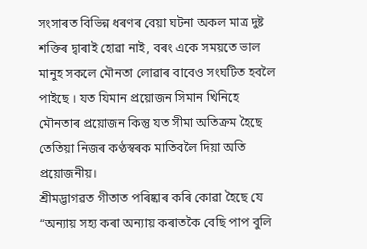সংসাৰত বিভিন্ন ধৰণৰ বেয়া ঘটনা অকল মাত্ৰ দুষ্ট শক্তিৰ দ্বাৰাই হোৱা নাই, বৰং একে সময়তে ভাল মানুহ সকলে মৌনতা লোৱাৰ বাবেও সংঘটিত হবলৈ পাইছে । যত যিমান প্ৰয়োজন সিমান খিনিহে মৌনতাৰ প্ৰয়োজন কিন্তু যত সীমা অতিক্ৰম হৈছে তেতিয়া নিজৰ কণ্ঠস্বৰক মাতিবলৈ দিয়া অতি প্ৰয়োজনীয়।
শ্ৰীমদ্ভাগৱত গীতাত পৰিষ্কাৰ কৰি কোৱা হৈছে যে “অন্যায় সহ্য কৰা অন্যায় কৰাতকৈ বেছি পাপ বুলি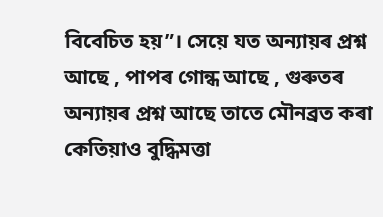বিবেচিত হয়”। সেয়ে যত অন্যায়ৰ প্ৰশ্ন আছে , পাপৰ গোন্ধ আছে , গুৰুতৰ অন্যায়ৰ প্ৰশ্ন আছে তাতে মৌনব্ৰত কৰা কেতিয়াও বুদ্ধিমত্তা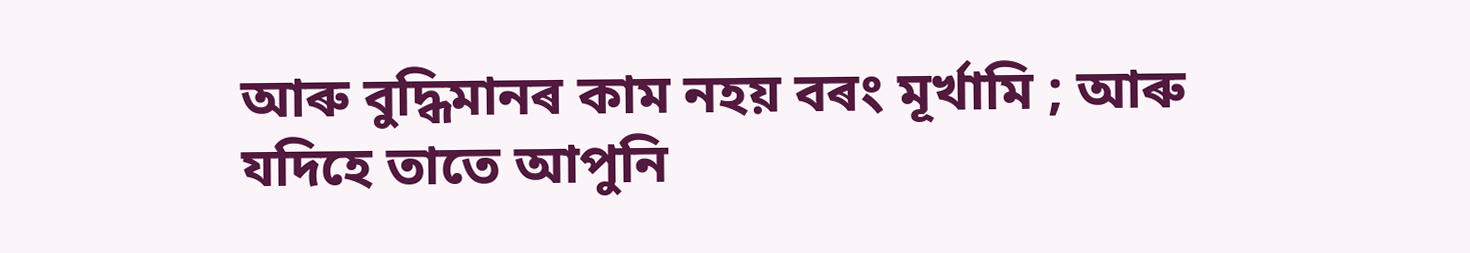আৰু বুদ্ধিমানৰ কাম নহয় বৰং মূৰ্খামি ; আৰু যদিহে তাতে আপুনি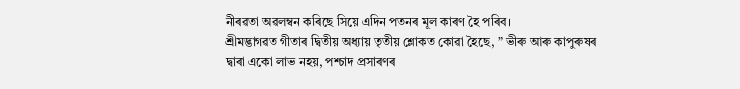নীৰৱতা অৱলম্বন কৰিছে সিয়ে এদিন পতনৰ মূল কাৰণ হৈ পৰিব।
শ্ৰীমদ্ভাগৱত গীতাৰ দ্বিতীয় অধ্যায় তৃতীয় শ্লোকত কোৱা হৈছে, ” ভীৰু আৰু কাপুৰুষৰ দ্বাৰা একো লাভ নহয়, পশ্চাদ প্ৰসাৰণৰ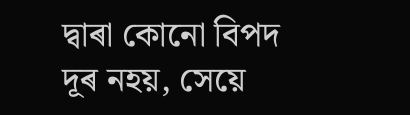দ্বাৰা কোনো বিপদ দূৰ নহয়, সেয়ে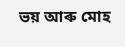ভয় আৰু মোহ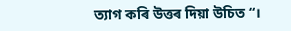ত্যাগ কৰি উত্তৰ দিয়া উচিত “।